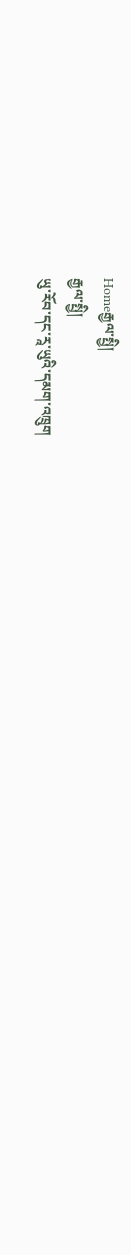Homeརྒྱལ་སྤྱི།
རྒྱལ་སྤྱི།
ཡུ་རོབ་དང་རཱ་ཡུའི་དམག་འཁྲུག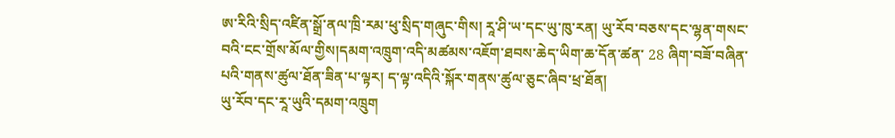ཨ་རིའི་སྲིད་འཛིན་སྒྲོ་ནལ་ཁྲི་རམ་ཕུ་སྲིད་གཞུང་གིས། རཱ་ཤི་ཡ་དང་ཡུ་ཁུ་རན། ཡུ་རོབ་བཅས་དང་ལྷན་གསང་བའི་ངང་གྲོས་མོལ་གྱིས།དམག་འཁྲུག་འདི་མཚམས་འཇོག་ཐབས་ཆེད་ཡིག་ཆ་དོན་ཚན་ 28 ཞིག་བཟོ་བཞིན་པའི་གནས་ཚུལ་ཐོན་ཟིན་པ་ལྟར། ད་ལྟ་འདིའི་སྐོར་གནས་ཚུལ་ཅུང་ཞིབ་ཕྲ་ཐོན།
ཡུ་རོབ་དང་རཱ་ཡུའི་དམག་འཁྲུག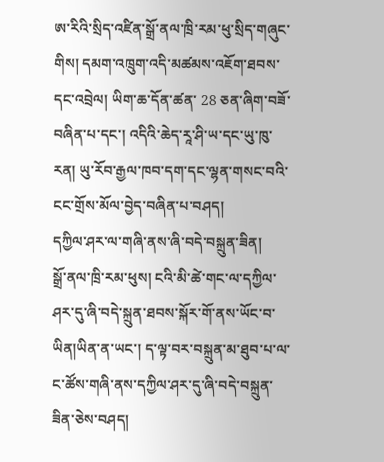ཨ་རིའི་སྲིད་འཛིན་སྒྲོ་ནལ་ཁྲི་རམ་ཕུ་སྲིད་གཞུང་གིས། དམག་འཁྲུག་འདི་མཚམས་འཇོག་ཐབས་དང་འབྲེལ། ཡིག་ཆ་དོན་ཚན་ 28 ཅན་ཞིག་བཟོ་བཞིན་པ་དང་། འདིའི་ཆེད་རཱ་ཤི་ཡ་དང་ཡུ་ཁུ་རན། ཡུ་རོབ་རྒྱལ་ཁབ་དག་དང་ལྷན་གསང་བའི་ངང་གྲོས་མོལ་བྱེད་བཞིན་པ་བཤད།
དཀྱིལ་ཤར་ལ་གཞི་ནས་ཞི་བདེ་བསྐྲུན་ཟིན།
སྒྲོ་ནལ་ཁྲི་རམ་ཕུས། ངའི་མི་ཚེ་གང་ལ་དཀྱིལ་ཤར་དུ་ཞི་བདེ་སྐྲུན་ཐབས་སྐོར་གོ་ནས་ཡོང་བ་ཡིན།ཡིན་ན་ཡང་། ད་ལྟ་བར་བསྐྲུན་མ་ཐུབ་པ་ལ་ང་ཚོས་གཞི་ནས་དཀྱིལ་ཤར་དུ་ཞི་བདེ་བསྐྲུན་ཟིན་ཅེས་བཤད།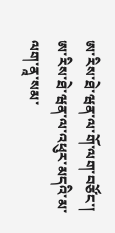ཨ་རིས་ཐེ་ཝན་ལ་གོ་ལག་བཙོང་།
ཨ་རིས་ཐེ་ཝན་ལ་འཕུར་མདའི་མ་ལག་ནཱ་སམ་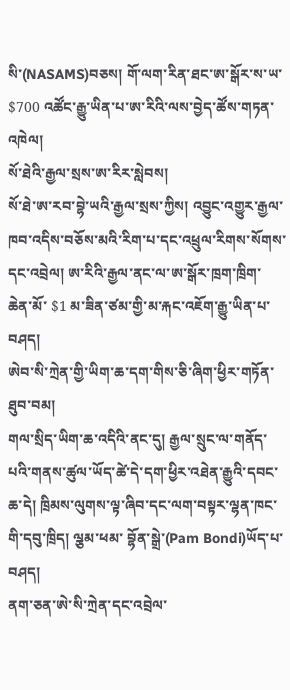སི་(NASAMS)བཅས། གོ་ལག་རིན་ཐང་ཨ་སྒོར་ས་ཡ་ $700 འཚོང་རྒྱུ་ཡིན་པ་ཨ་རིའི་ལས་བྱེད་ཚོས་གཏན་འཁེལ།
སོ་ཐེའི་རྒྱལ་སྲས་ཨ་རིར་སླེབས།
སོ་ཐེ་ཨ་རབ་བྷེ་ཡའི་རྒྱལ་སྲས་ཀྱིས། འབྱུང་འགྱུར་རྒྱལ་ཁབ་འདིས་བཅོས་མའི་རིག་པ་དང་འཕྲུལ་རིགས་སོགས་དང་འབྲེལ། ཨ་རིའི་རྒྱལ་ནང་ལ་ཨ་སྒོར་ཁྲག་ཁྲིག་ཆེན་མོ་ $1 མ་ཟིན་ཙམ་གྱི་མ་རྐང་འཇོག་རྒྱུ་ཡིན་པ་བཤད།
ཨེབ་སི་ཀྲེན་གྱི་ཡིག་ཆ་དག་གིས་ཅི་ཞིག་ཕྱིར་གཏོན་ཐུབ་བམ།
གལ་སྲིད་ཡིག་ཆ་འདིའི་ནང་དུ། རྒྱལ་སྲུང་ལ་གནོད་པའི་གནས་ཚུལ་ཡོད་ཚེ་དེ་དག་ཕྱིར་འཐེན་རྒྱུའི་དབང་ཆ་དེ། ཁྲིམས་ལུགས་ལྟ་ཞིབ་དང་ལག་བསྟར་ལྷན་ཁང་གི་དབུ་ཁྲིད། ལྕམ་ཕམ་ བྷོན་སྒྲེ་(Pam Bondi)ཡོད་པ་བཤད།
ནག་ཅན་ཨེ་སི་ཀྲེན་དང་འབྲེལ་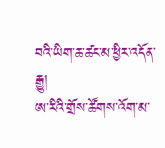བའི་ཡིག་ཆ་ཚང་མ་ཕྱིར་འདོན་རྒྱུ།
ཨ་རིའི་གྲོས་ཚོགས་འོག་མ་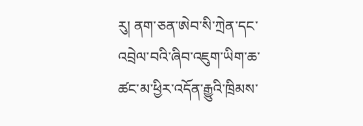རུ། ནག་ཅན་ཨེབ་སི་ཀྲེན་དང་འབྲེལ་བའི་ཞིབ་འཇུག་ཡིག་ཆ་ཚང་མ་ཕྱིར་འདོན་རྒྱུའི་ཁྲིམས་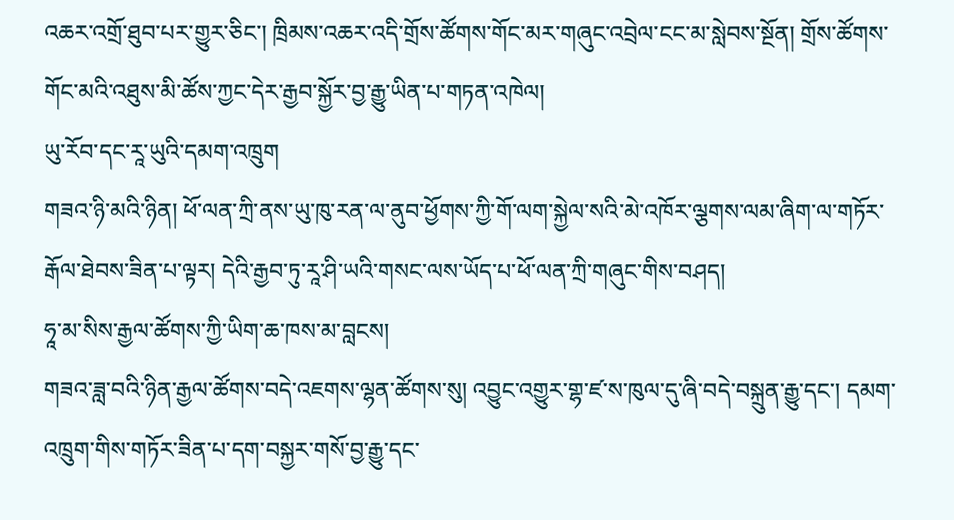འཆར་འགྲོ་ཐུབ་པར་གྱུར་ཅིང་། ཁྲིམས་འཆར་འདི་གྲོས་ཚོགས་གོང་མར་གཞུང་འབྲེལ་ངང་མ་སླེབས་སྔོན། གྲོས་ཚོགས་གོང་མའི་འཐུས་མི་ཚོས་ཀྱང་དེར་རྒྱབ་སྐྱོར་བྱ་རྒྱུ་ཡིན་པ་གཏན་འཁེལ།
ཡུ་རོབ་དང་རཱ་ཡུའི་དམག་འཁྲུག
གཟའ་ཉི་མའི་ཉིན། ཕོ་ལན་ཀྲི་ནས་ཡུ་ཁུ་རན་ལ་ནུབ་ཕྱོགས་ཀྱི་གོ་ལག་སྐྱེལ་སའི་མེ་འཁོར་ལྕགས་ལམ་ཞིག་ལ་གཏོར་རྒོལ་ཐེབས་ཟིན་པ་ལྟར། དེའི་རྒྱབ་ཏུ་རཱ་ཤི་ཡའི་གསང་ལས་ཡོད་པ་ཕོ་ལན་ཀྲི་གཞུང་གིས་བཤད།
ཧཱ་མ་སིས་རྒྱལ་ཚོགས་ཀྱི་ཡིག་ཆ་ཁས་མ་བླངས།
གཟའ་ཟླ་བའི་ཉིན་རྒྱལ་ཚོགས་བདེ་འཇགས་ལྷན་ཚོགས་སུ། འབྱུང་འགྱུར་གྷ་ཛ་ས་ཁུལ་དུ་ཞི་བདེ་བསྐྲུན་རྒྱུ་དང་། དམག་འཁྲུག་གིས་གཏོར་ཟིན་པ་དག་བསྐྱར་གསོ་བྱ་རྒྱུ་དང་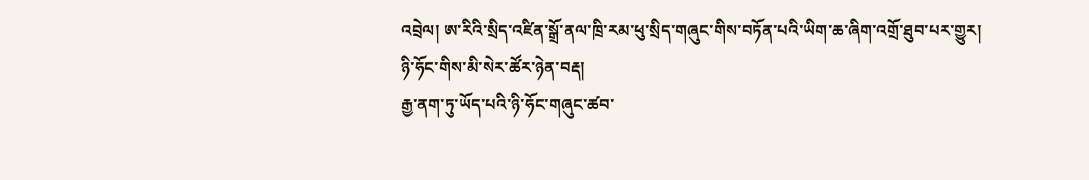འབྲེལ། ཨ་རིའི་སྲིད་འཛིན་སྒྲོ་ནལ་ཁྲི་རམ་ཕུ་སྲིད་གཞུང་གིས་བཏོན་པའི་ཡིག་ཆ་ཞིག་འགྲོ་ཐུབ་པར་གྱུར།
ཉི་ཧོང་གིས་མི་སེར་ཚོར་ཉེན་བརྡ།
རྒྱ་ནག་ཏུ་ཡོད་པའི་ཉི་ཧོང་གཞུང་ཚབ་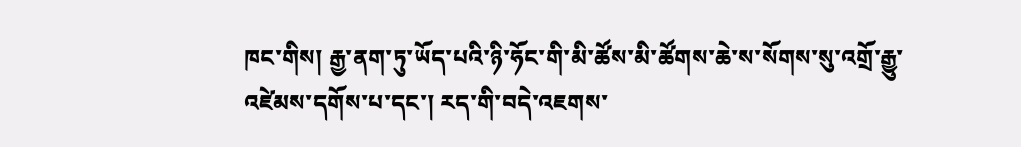ཁང་གིས། རྒྱ་ནག་ཏུ་ཡོད་པའི་ཉི་ཧོང་གི་མི་ཚོས་མི་ཚོགས་ཆེ་ས་སོགས་སུ་འགྲོ་རྒྱུ་འཛེམས་དགོས་པ་དང་། རད་གི་བདེ་འཇགས་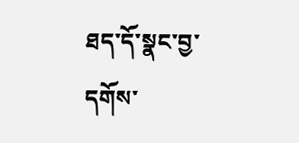ཐད་དོ་སྣང་བྱ་དགོས་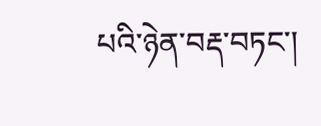པའི་ཉེན་བརྡ་བཏང་།